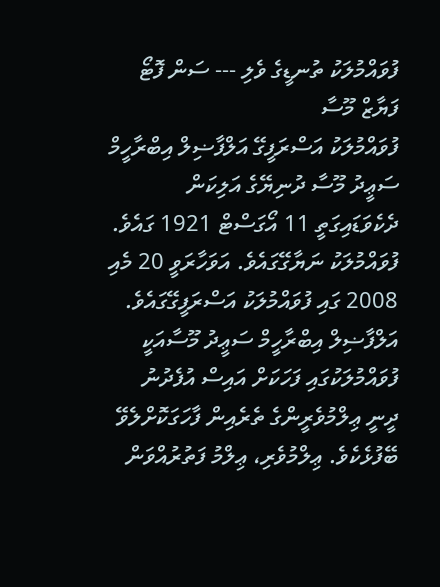ފުވައްމުލަކު ތުނޑީގެ ވެލި --- ސަން ފޮޓޯ ފަޔާޒް މޫސާ
ފުވައްމުލަކު އަސްރަފީގޭ އަލްފާޟިލް އިބްރާހީމް ސަޢީދު މޫސާ ދުނިޔޭގެ އަލިކަން ދެކެވަޑައިގަތީ 11 އޯގަސްޓް 1921 ގައެވެ. ފުވައްމުލަކު ނަޔާގޭގައެވެ. އަވަހާރަވީ 20 މެއި 2008 ގައި ފުވައްމުލަކު އަސްރަފީގޭގައެވެ.
އަލްފާޟިލް އިބްރާހީމް ސަޢީދު މޫސާއަކީ ފުވައްމުލަކުގައި ފަހަކަށް އައިސް އުފެދުނު ދީނީ ޢިލްމުވެރީންގެ ތެރެއިން ފާހަގަކޮށްލެވޭ ބޭފުޅެކެވެ. ޢިލްމުވެރި، ޢިލްމު ފަތުރުއްވަން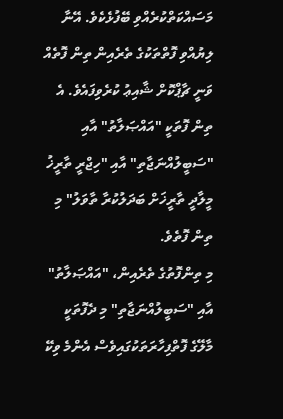މަސައްކަތްކުރެއްވި ބޭފުޅެކެވެ. އޭނާ ލިޔުއްވި ފޮތްތަކުގެ ތެރެއިން ތިން ފޮތެއް ވަނީ ޗާޕްކޮށް ޝާއިޢު ކުރެވިފައެވެ. އެ ތިން ފޮތަކީ "އައްޞަލާތު" އާއި "ސަބީލުއްނަޖާތި" އާއި "ހިޖްރީ ތާރީޚު މީލާދީ ތާރީޚަށް ބަދަލުކުރާ ތާވަލު" މި ތިން ފޮތެވެ.
މި ތިންފޮތުގެ ތެރެއިން، "އައްޞަލާތު" އާއި "ސަބީލުއްނަޖާތި" މި ދެފޮތަކީ މާލޭގެ ފޮތްފިހާރަތަކުގައިވެސް އެންމެ ވިކޭ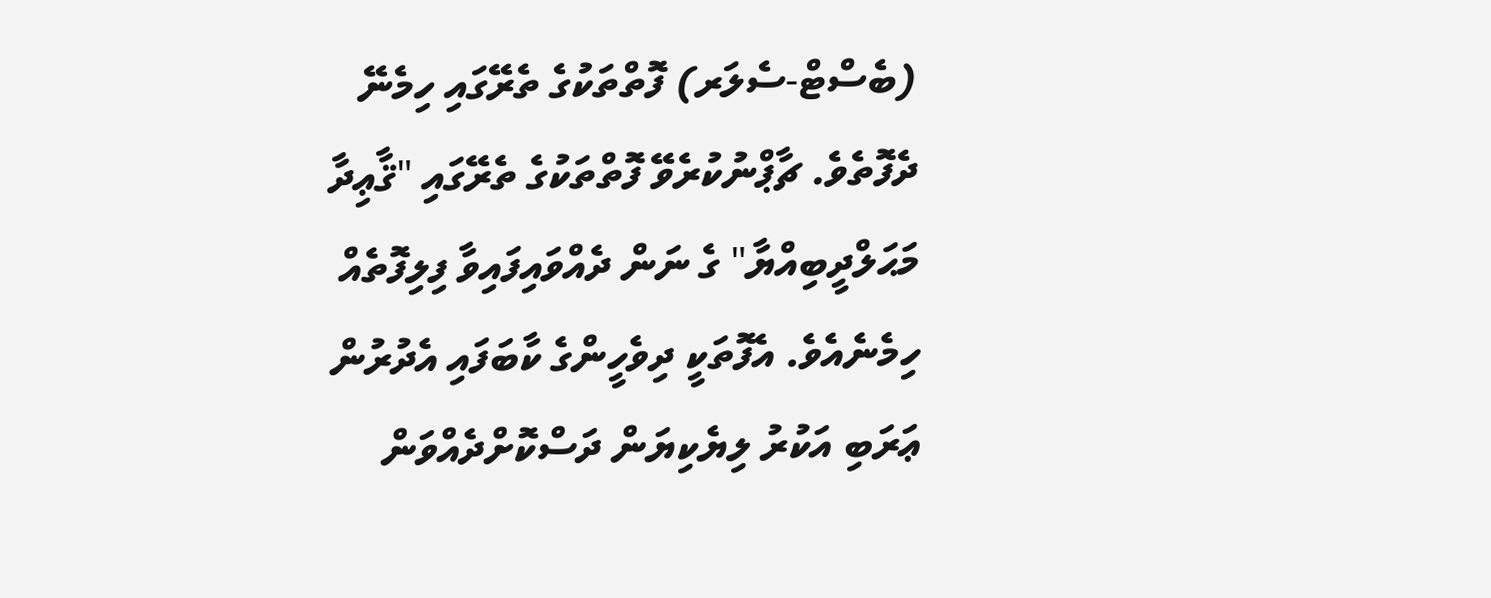(ބެސްޓް-ސެލަރ) ފޮތްތަކުގެ ތެރޭގައި ހިމެނޭ ދެފޮތެވެ. ޗާޕްނުކުރެވޭ ފޮތްތަކުގެ ތެރޭގައި "ޤާޢިދާ މަޙަލްދީބިއްޔާ" ގެ ނަން ދެއްވައިފައިވާ ފިލިފޮތެއް ހިމެނެއެވެ. އެފޮތަކީ ދިވެހީންގެ ކާބަފައި އެދުރުން ޢަރަބި އަކުރު ލިޔެކިޔަން ދަސްކޮށްދެއްވަން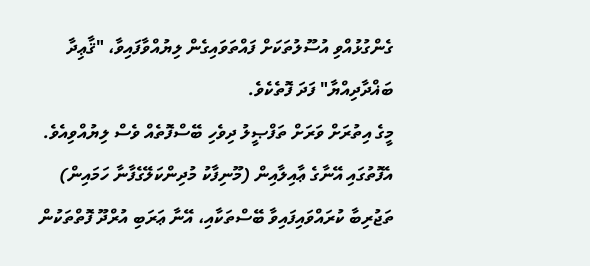ގެންގުޅުއްވި އުސޫލުތަކަށް ފައްތަވައިގެން ލިޔުއްވާފައިވާ، "ޤާޢިދާ ބަޣްދާދިއްޔާ" ފަދަ ފޮތެކެވެ.
މީގެ އިތުރަށް ވަރަށް ތަފްޞީލު ދިވެހި ބޭސްފޮތެއް ވެސް ލިޔުއްވިއެވެ. އެފޮތުގައި އޭނާގެ ޢާއިލާއިން (މޫނިފާކު މުދިންކަލޭގެފާނާ ހަމައިން) ތަޖުރިބާ ކުރައްވައިފައިވާ ބޭސްތަކާއި، އޭނާ ޢަރަބި އުރްދޫ ފޮތްތަކުން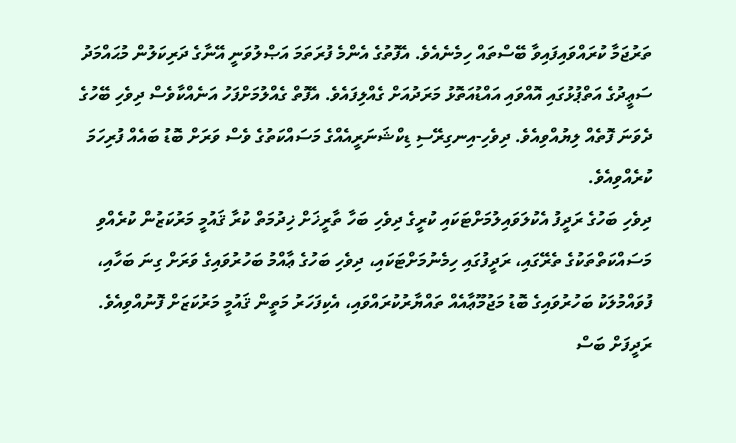ތަރުޖަމާ ކުރައްވައިފައިވާ ބޭސްތައް ހިމެނެއެވެ. އެފޮތުގެ އެންމެ ފުރަތަމަ އަޞްލުވަނީ އޭނާގެ ދަރިކަލުން މުޙައްމަދު ސަޢީދުގެ އަތްޕުޅުގައި އޮއްވައި އައްޑުއަތޮޅު މަރަދުއަށް ގެއްލިފައެވެ. އެފޮތް ގެއްލުމަށްފަހު އަނެއްކާވެސް ދިވެހި ބޭހުގެ ދެވަނަ ފޮތެއް ލިޔުއްވިއެވެ. ދިވެހި-އިނގިރޭސި ޑިކްޝަނަރީއެއްގެ މަސައްކަތުގެ ވެސް ވަރަށް ބޮޑު ބައެއް ފުރިހަމަ ކުރެއްވިއެވެ.
ދިވެހި ބަހުގެ ރަދީފު އެކުލަވައިލުމަށްޓަކައި ކުރީގެ ދިވެހި ބަހާ ތާރީޚަށް ޚިދުމަތް ކުރާ ޤައުމީ މަރުކަޒުން ކުރެއްވި މަސައްކަތްތަކުގެ ތެރޭގައި، ރަދީފުގައި ހިމެނުމަށްޓަކައި، ދިވެހި ބަހުގެ ޢާއްމު ބަހުރުވައިގެ ވަރަށް ގިނަ ބަހާއި، ފުވައްމުލަކު ބަހުރުވައިގެ ބޮޑު މަޖުމޫޢާއެއް ތައްޔާރުކުރައްވައި، އެކިފަހަރު މަތީން ޤައުމީ މަރުކަޒަށް ފޮނުއްވިއެވެ. ރަދީފަށް ބަސް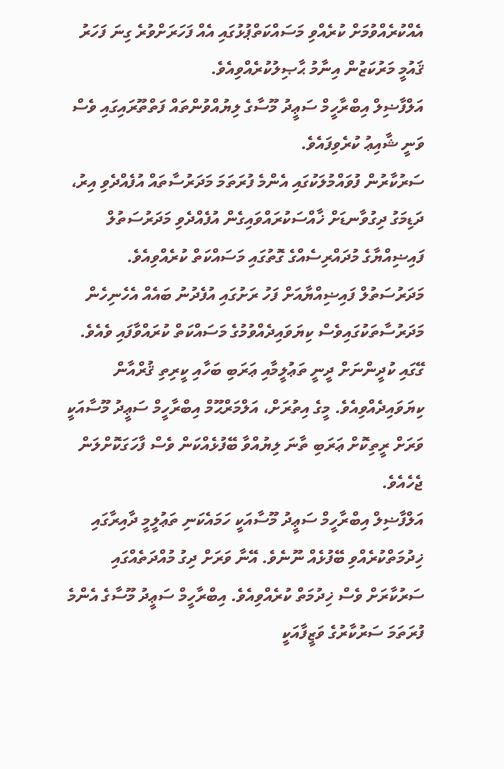އެއްކުރެއްވުމަށް ކުރެއްވި މަސައްކަތްޕުޅުގައި އެއް ފަހަރަށްވުރެ ގިނަ ފަހަރު ޤައުމީ މަރުކަޒުން އިނާމު ޙާޞިލުކުރެއްވިއެވެ.
އަލްފާޟިލް އިބްރާހީމް ސަޢީދު މޫސާގެ ލިޔުއްވުންތައް ފަތްތޫރައިގައި ވެސް ވަނީ ޝާއިޢު ކުރެވިފައެވެ.
ސަރުކާރުން ފުވައްމުލަކުގައި އެންމެ ފުރަތަމަ މަދަރުސާތައް އުފެއްދެވި އިރު، ދަޑިމަގު ދިގުވާނޑަށް ޚާއްސަކުރައްވައިގެން އުފެއްދެވި މަދަރުސަތުލް ފައިޟިއްޔާގެ މުދައްރިސެއްގެ ގޮތުގައި މަސައްކަތް ކުރެއްވިއެވެ. މަދަރުސަތުލް ފައިޟިއްޔާއަށް ފަހު ރަށުގައި އުފެދުނު ބައެއް އެހެނިހެން މަދަރުސާތަކުގައިވެސް ކިޔަވައިދެއްވުމުގެ މަސައްކަތް ކުރައްވާފައި ވެއެވެ. ގޭގައި ކުދީންނަށް ދީނީ ތަޢުލީމާއި ޢަރަބި ބަހާއި ކީރިތި ޤުރްއާން ކިޔަވައިދެއްވިއެވެ. މީގެ އިތުރަށް، އަލްމަރްޙޫމް އިބްރާހީމް ސަޢީދު މޫސާއަކީ ވަރަށް ރީތިކޮށް ޢަރަބި ތާނަ ލިޔުއްވާ ބޭފުޅެއްކަން ވެސް ފާހަގަކޮށްލަން ޖެހެއެވެ.
އަލްފާޟިލް އިބްރާހީމް ސަޢީދު މޫސާއަކީ ހަމައެކަނި ތަޢުލީމީ ދާއިރާގައި ޚިދުމަތްކުރެއްވި ބޭފުޅެއް ނޫނެވެ. އޭނާ ވަރަށް ދިގު މުއްދަތެއްގައި ސަރުކާރަށް ވެސް ޚިދުމަތް ކުރެއްވިއެވެ. އިބްރާހީމް ސަޢީދު މޫސާގެ އެންމެ ފުރަތަމަ ސަރުކާރުގެ ވަޒީފާއަކީ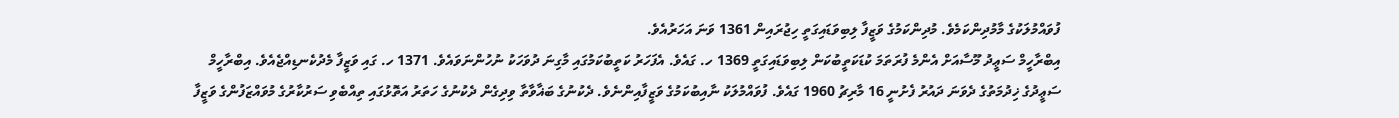ފުވައްމުލަކުގެ މާމުދިންކަމެވެ. މުދިންކަމުގެ ވަޒީފާ ލިބިވަޑައިގަތީ ހިޖުރައިން 1361 ވަނަ އަހަރުއެވެ.
އިބްރާހީމް ސަޢީދު މޫސާއަށް އެންމެ ފުރަތަމަ ކުޑަކަތީބުކަން ލިބިވަޑައިގަތީ 1369 ހ. ގައެވެ. އެފަހަރު ކަތީބުކަމުގައި މާގިނަ ދުވަހަކު ނުހުންނަވައެވެ. 1371 ހ. ގައި ވަޒީފާ މެދުކެނޑިއްޖެއެވެ. އިބްރާހީމް ސަޢީދުގެ ޚިދުމަތުގެ ދެވަނަ ދައުރު ފެށުނީ 16 މާރިޗު 1960 ގައެވެ. ފުވައްމުލަކު ނާއިބުކަމުގެ ވަޒީފާއިންނެވެ. ދެކުނުގެ ބަޣާވާތާ ވިދިގެން ދެކުނުގެ ހަތަރު އަތޮޅުގައި ތިއްބެވި ސަރުކާރުގެ މުވައްޒަފުންގެ ވަޒީފާ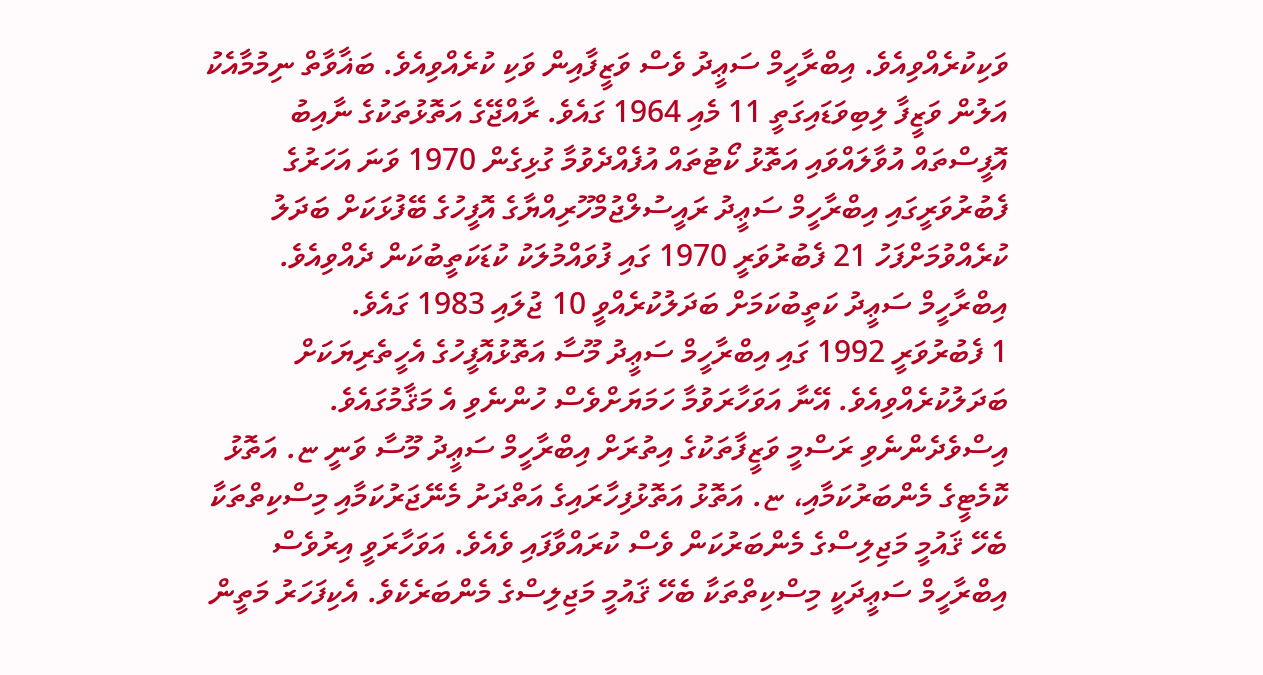ވަކިކުރެއްވިއެވެ. އިބްރާހީމް ސަޢީދު ވެސް ވަޒީފާއިން ވަކި ކުރެއްވިއެވެ. ބަޣާވާތް ނިމުމާއެކު އަލުން ވަޒީފާ ލިބިވަޑައިގަތީ 11 މެއި 1964 ގައެވެ. ރާއްޖޭގެ އަތޮޅުތަކުގެ ނާއިބު އޮފީސްތައް އުވާލައްވައި އަތޮޅު ކޯޓުތައް އުފެއްދެވުމާ ގުޅިގެން 1970 ވަނަ އަހަރުގެ ފެބުރުވަރީގައި އިބްރާހީމް ސަޢީދު ރައީސުލްޖުމްހޫރިއްޔާގެ އޮފީހުގެ ބޭފުޅަކަށް ބަދަލު ކުރެއްވުމަށްފަހު 21 ފެބުރުވަރީ 1970 ގައި ފުވައްމުލަކު ކުޑަކަތީބުކަން ދެއްވިއެވެ. އިބްރާހީމް ސަޢީދު ކަތީބުކަމަށް ބަދަލުކުރެއްވީ 10 ޖުލައި 1983 ގައެވެ.
1 ފެބުރުވަރީ 1992 ގައި އިބްރާހީމް ސަޢީދު މޫސާ އަތޮޅުއޮފީހުގެ އެހީތެރިޔަކަށް ބަދަލުކުރެއްވިއެވެ. އޭނާ އަވަހާރަވުމާ ހަމަޔަށްވެސް ހުންނެވި އެ މަޤާމުގައެވެ.
އިސްވެދެންނެވި ރަސްމީ ވަޒީފާތަކުގެ އިތުރަށް އިބްރާހީމް ސަޢީދު މޫސާ ވަނީ ޏ. އަތޮޅު ކޮމެޓީގެ މެންބަރުކަމާއި، ޏ. އަތޮޅު އަތޮޅުފިހާރައިގެ އަތްދަށު މެނޭޖަރުކަމާއި މިސްކިތްތަކާ ބެހޭ ޤައުމީ މަޖިލިސްގެ މެންބަރުކަން ވެސް ކުރައްވާފައި ވެއެވެ. އަވަހާރަވީ އިރުވެސް އިބްރާހީމް ސަޢީދަކީ މިސްކިތްތަކާ ބެހޭ ޤައުމީ މަޖިލިސްގެ މެންބަރެކެވެ. އެކިފަހަރު މަތީން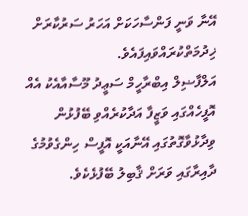އޭނާ ވަނީ ފަންސާހަކަށް އަހަރު ސަރުކާރަށް ޚިދުމަތްކުރައްވައިފައެވެ.
އަލްފާޟިލް އިބްރާހީމް ސަޢީދު މޫސާއާއެކު އެއް އޮފީހެއްގައި ވަޒީފާ އަދާކުރެއްވި ބޭފުޅުން ވިދާޅުވާގޮތުގައި އޭނާއަކީ އޮފީސް ހިންގެވުމުގެ ދާއިރާގައި ވަރަށް ޤާބިލު ބޭފުޅެކެވެ.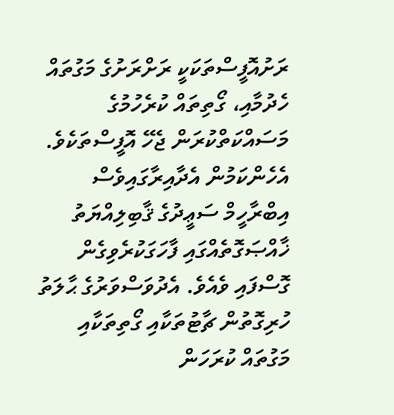ރަށުއޮފީސްތަކަކީ ރަށްރަށުގެ މަގުތައް ހެދުމާއި، ގޯތިތައް ކުރެހުމުގެ މަސައްކަތްކުރަން ޖެހޭ އޮފީސްތަކެވެ. އެހެންކަމުން އެދާއިރާގައިވެސް އިބްރާހީމް ސަޢީދުގެ ޤާބިލިއްޔަތު ޚާއްޞަގޮތެއްގައި ފާހަގަކުރެވިގެން ގޮސްފައި ވެއެވެ. އެދުވަސްވަރުގެ ޙާލަތު ހުރިގޮތުން ޗާޓުތަކާއި ގޯތިތަކާއި މަގުތައް ކުރަހަން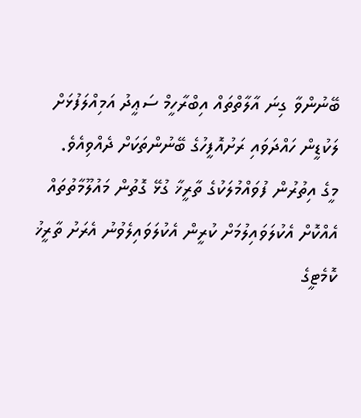ބޭނުންވާ ގިނަ އާލާތްތައް އިބްރާހީމް ސަޢީދު އަމިއްލަފުޅަށް ލަކުޑީން ހައްދަވައި ރަށުއޮފީހުގެ ބޭނުންތަކަށް ދެއްވިއެވެ.
މީގެ އިތުރުން ފުވައްމުލަކުގެ ތާރީޚާ ގުޅޭ ގޮތުން މައުލޫމާތުތައް އެއްކޮށް އެކުލަވައިލުމަށް ކުރީން އެކުލަވައިލެވުނު އެރަށު ތާރީޚު ކޮމެޓީގެ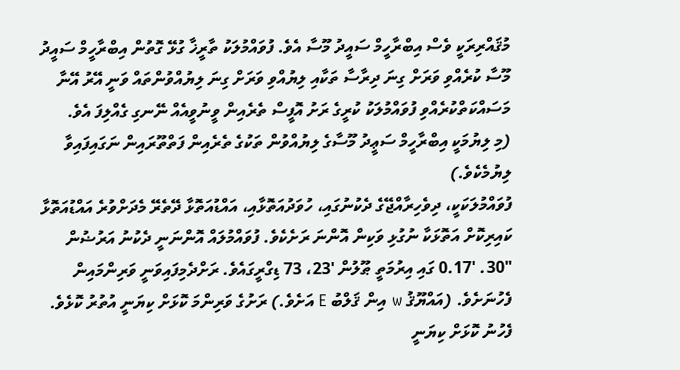މުޤައްރިރަކީ ވެސް އިބްރާހީމް ސައީދު މޫސާ އެވެ. ފުވައްމުލަކު ތާރީޚާ ގުޅޭ ގޮތުން އިބްރާހީމް ސައީދު މޫސާ ކުރެއްވި ވަރަށް ގިނަ ދިރާސާ ތަކާއި ލިޔުއްވި ވަރަށް ގިނަ ލިޔުއްވުންތައް ވަނީ އޭރު އޭނާ މަސައްކަތްކުރެއްވި ފުވައްމުލަކު ކުރީގެ ރަށު އޮފީސް ތެރެއިން ވީނުވީއެއް ނޭނގި ގެއްލިފަ އެވެ.
(މި ލިޔުމަކީ އިބްރާހީމް ސަޢީދު މޫސާގެ ލިޔުއްވުން ތަކުގެ ތެރެއިން ފަތްތޫރައިން ނަގައިފައިވާ ލިޔުމެކެވެ.)
ފުވައްމުލަކަކީ، ދިވެހިރާއްޖޭގެ ދެކުނުގައި، ހުވަދުއަތޮޅާއި، އައްޑުއަތޮޅާ ދޭތެރޭ މެދަށްވުރެ އައްޑުއަތޮޅާ ކައިރިކޮށް އަތޮޅަކާ ނުގުޅި ވަކިން އޮންނަ ރަށެކެވެ. ފުވައްމުލައް އޮންނަނީ ދެކުނު އަރުޟުން "30. '0.17 ގައި އިރުމަތީ ޠޫލުން '23، 73 ޑިގްރީގައެވެ. ރަށްދެމިފައިވަނީ ވަރިންމައިން ފެހުނަށެވެ. (އައްޔޫޤު w އިން ޤަލްބު E އަށެވެ.) ރަށުގެ ވަރިންމަ ކޮޅަށް ކިޔަނީ އުތުރު ކޮޅެވެ. ފެހުނު ކޮޅަށް ކިޔަނީ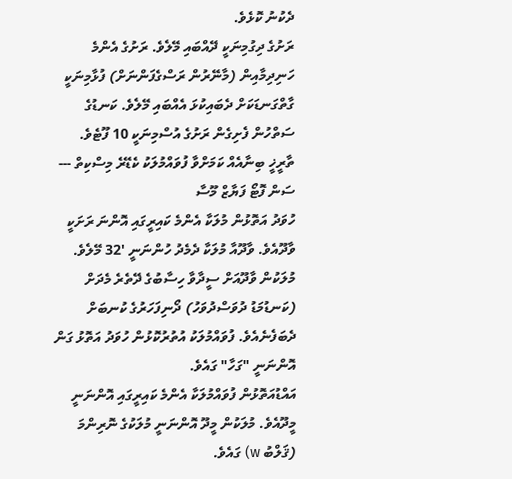ދެކުނު ކޮޅެވެ.
ރަށުގެ ދިގުމިނަކީ ދޭއްބައި މޭލެވެ. ރަށުގެ އެންމެ ހަނިދިމާއިން (މާނޭރުން ރަސްގެފަންނަށް) ފުޅާމިނަކީ ގާތްގަނޑަކަށް ދެބައިކުޅަ އެއްބައި މޭލެވެ. ކަނޑުގެ ސަތްހުން ފެށިގެން ރަށުގެ އުސްމިނަކީ 10 ފޫޓެވެ.
ތާރީޚީ ބިނާއެއް ކަމަށްވާ ފުވައްމުލަކު ކެޑޭރެ މިސްކިތް --- ސަން ފޮޓޯ ފަޔާޒް މޫސާ
ހުވަދު އަތޮޅުން މުލަކާ އެންމެ ކައިރީގައި އޮންނަ ރަށަކީ ވާދޫއެވެ. ވާދޫއާ މުލަކާ ދެމެދު ހުންނަނީ '32 މޭލެވެ. މުލަކުން ވާދޫއަށް ސީދާވާ ހިސާބުގެ ދޭތެރެ މެދަށް (ކަނޑުމަޑު ދުވަސްދުވަހު) ދޯނިފަހަރުގެ ކުނބަށް ދެބަފެނެއެވެ. ފުވައްމުލަކު އުތުރުކޮޅުން ހުވަދު އަތޮޅު ގަން އޮންނަނީ "ގަހާ" ގައެވެ.
އައްޑުއަތޮޅުން ފުވައްމުލަކާ އެންމެ ކައިރީގައި އޮންނަނީ މީދޫއެވެ. މުލަކުން މީދޫ އޮންނަނީ މުލަކުގެ ނޮރިންމަ (ޤަލްބު w) ގައެވެ.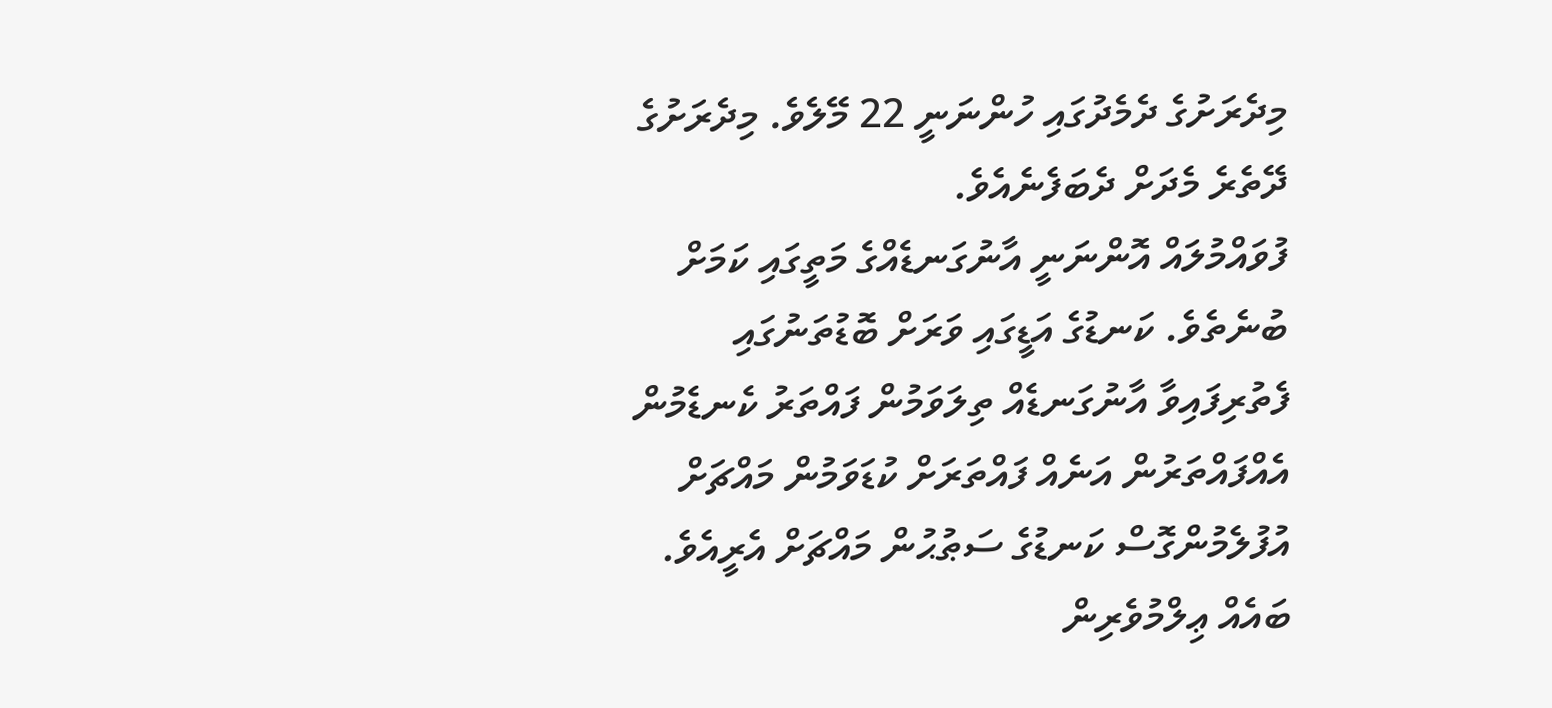މިދެރަށުގެ ދެމެދުގައި ހުންނަނީ 22 މޭލެވެ. މިދެރަށުގެ ދޭތެރެ މެދަށް ދެބަފެނެއެވެ.
ފުވައްމުލައް އޮންނަނީ އާނުގަނޑެއްގެ މަތީގައި ކަމަށް ބުނެތެވެ. ކަނޑުގެ އަޑީގައި ވަރަށް ބޮޑުތަނުގައި ފެތުރިފައިވާ އާނުގަނޑެއް ތިލަވަމުން ފައްތަރު ކެނޑެމުން އެއްފައްތަރުން އަނެއް ފައްތަރަށް ކުޑަވަމުން މައްޗަށް އުފުލެމުންގޮސް ކަނޑުގެ ސަޠުޙުން މައްޗަށް އެރީއެވެ.
ބައެއް ޢިލްމުވެރިން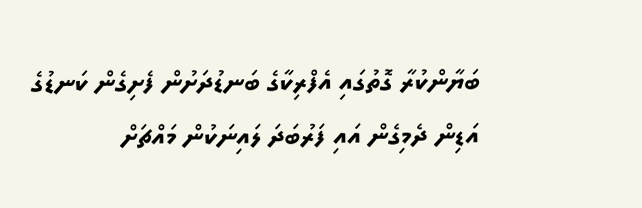ބަޔާންކުރާ ގޮތުގައި އެފްރިކާގެ ބަނޑުދަށުން ފެށިގެން ކަނޑުގެ އަޑިން ދެމިގެން އައި ފަރުބަދަ ލައިނަކުން މައްޗަށް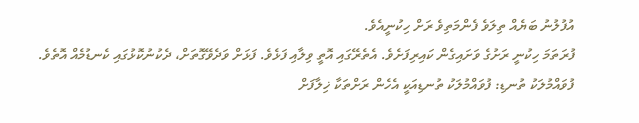އުފުލުނު ބަޔެއް ތިލަވެ ފެންމަތިވެ ރަށް ހިކުނީއެވެ.
ފުރަތަމަ ހިކުނީ ރަށުގެ ވަށައިގެން ކައިރިފަށެވެ. އެތެރޭގައި އޮތީ ވިލާއި ފަޅެވެ. ފަޅަށް ވަދެވޭގޮތަށް، ދެކުނުކޮޅުގައި ކެނޑުމެއް އޮތެވެ.
ފުވައްމުލަކު ތުނޑި: ފުވައްމުލަކު ތުނޑިއަކީ އެހެން ރަށްތަކާ ޚިލާފަށް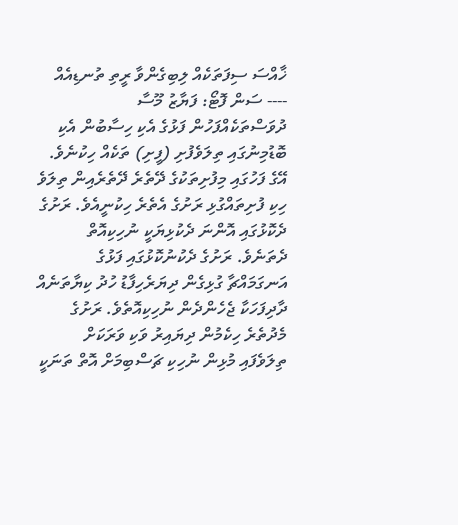ޚާއްސަ ސިފަތަކެއް ލިބިގެންވާ ރީތި ތުނޑިއެއް ---- ސަން ފޮޓޯ: ފަޔާޒު މޫސާ
ދުވަސްތަކެއްފަހުން ފަޅުގެ އެކި ހިސާބުން އެކި ބޮޑުމިނުގައި ތިލަވެފުށި (ފީށި) ތަކެއް ހިކުނެވެ. އޭގެ ފަހުގައި މިފުށިތަކުގެ ދޭތެރެ ދޭތެރެއިން ތިލަވެ ހިކި ފުށިތައްގުޅި ރަށުގެ އެތެރެ ހިކުނީއެވެ. ރަށުގެ ދެކޮޅުގައި އޮންނަ ދެކުޅިޔަކީ ނުހިކިއޮތް ދެތަނެވެ. ރަށުގެ ދެކުނުކޮޅުގައި ފަޅުގެ އަނގަމައްޗާ ގުޅިގެން ދިޔަރެހިފާޑު ހުދު ކިޔާތަނެއް ދާދިފަހަކާ ޖެހެންދެން ނުހިކިއޮތެވެ. ރަށުގެ މެދުތެރެ ހިކެމުން ދިޔައިރު ވަކި ވަރަކަށް ތިލަވެފައި މުޅިން ނުހިކި ޗަސްބިމަށް އޮތް ތަނަކީ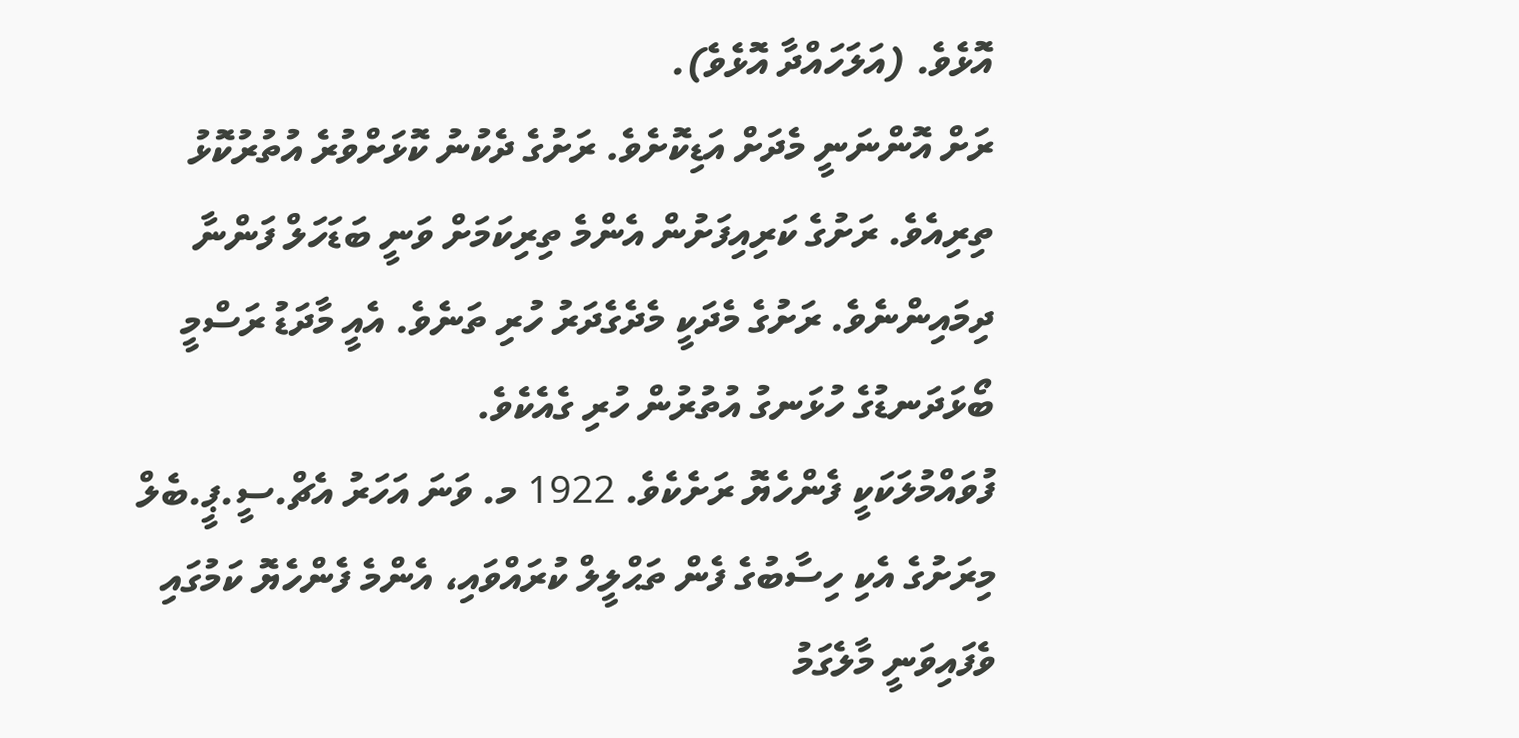އޮޅެވެ. (އަލަހައްދާ އޮޅެވެ).
ރަށް އޮންނަނީ މެދަށް އަޑިކޮށެވެ. ރަށުގެ ދެކުނު ކޮޅަށްވުރެ އުތުރުކޮޅު ތިރިއެވެ. ރަށުގެ ކަރިއިފަށުން އެންމެ ތިރިކަމަށް ވަނީ ބަޑަހަލް ފަންނާ ދިމައިންނެވެ. ރަށުގެ މެދަކީ މެދެގެދަރު ހުރި ތަނެވެ. އެއީ މާދަޑު ރަސްމީ ބޯޅަދަނޑުގެ ހުޅަނގު އުތުރުން ހުރި ގެއެކެވެ.
ފުވައްމުލަކަކީ ފެންހެޔޮ ރަށެކެވެ. 1922 މ. ވަނަ އަހަރު އެޗް.ސީ.ޕީ.ބެލް މިރަށުގެ އެކި ހިސާބުގެ ފެން ތަޙްލީލް ކުރައްވައި، އެންމެ ފެންހެޔޮ ކަމުގައި ވެފައިވަނީ މާލެގަމު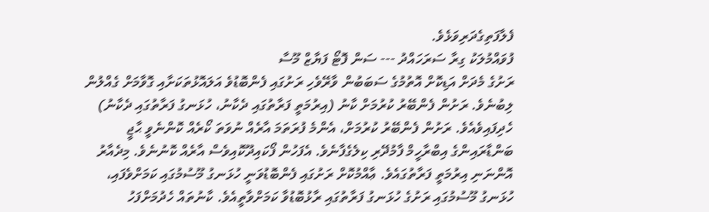ފެލާފަތިގެދަރިވަޅެވެ.
ފުވައްމުލަކު ގިރާ ސަރަހައްދު --- ސަން ފޮޓޯ ފަޔާޒް މޫސާ
ރަށުގެ މެދަށް އަޑިކޮށް އޮތުމުގެ ސަބަބުން ވާރޭވެހި ރަށުގައި ފެންބޮޑުވެ އަލައޮޅުތަކަށާއި ގޮވާމަށް ގެއްލުން ލިބުނެވެ. ރަށުން ފެންބޭރު ކުރުމަށް ކާނު (އިރުމަތީ ފަރާތުގައި ދެކާނު، ހުޅަނގު ފަރާތުގައި ދެކާނު) ހެދިފައިވެއެވެ. ރަށުން ފެންބޭރު ކުރުމަށް، އެންމެ ފުރަތަމަ އާރެއް ނުވަތަ ކޯރެއް ކޮންނެވީ ޙާޖީ ބަންޑާރައިންގެ އިބްރާހީމް ފާމުދޭރި ކިލެގެފާނެވެ. އެފަހުން ފޯކައިދޫކޮއިވެސް އާރެއް ކޮނުނެވެ. މިދެއާރު އޮންނަނި އިރުމަތީ ފަރާތުގައެވެ. ޢާއްމުކޮށް ރަށުގައި ފެންބޮޑުވަނީ ހުޅަނގު މޫސުމުގައި ކަމަށްވެފައި، ހުޅަނގު މޫސުމުގައި ރަށުގެ ހުޅަނގު ފަރާތުގައި ރާޅުބޮޑުވާ ކަމަށްވާތީއެވެ. ކާނުތައް ހެދުމަށްފަހު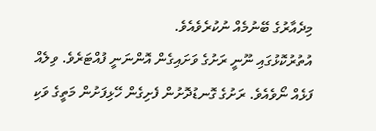މިދެއާރުގެ ބޭނުމެއް ނުކުރެވެއެވެ.
އުތުރުކޮޅުގައި ނޫނީ ރަށުގެ ވަށައިގެން އޮންނަނީ ފުއްޓަރެވެ. ވިލެއް ފަޅެއް ނޯވެއެވެ. ރަށުގެ ގޮނޑުދޮށުން ފެށިގެން ހޭޅިފަށުން މަތީގެ ވަކި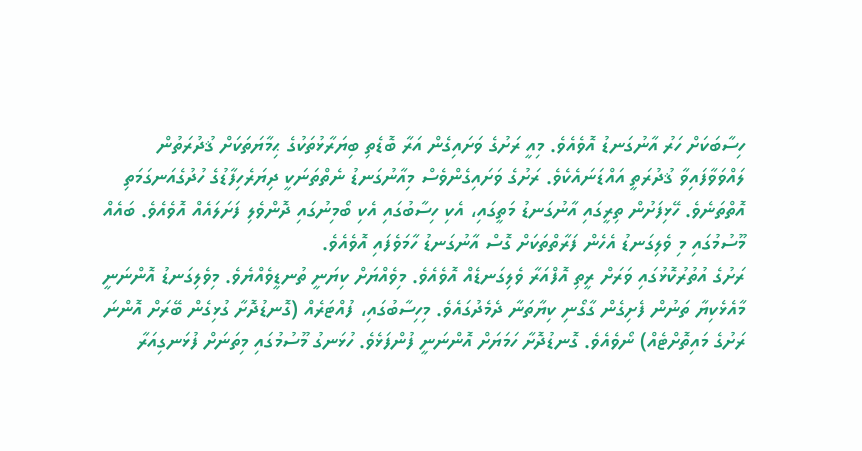ހިސާބަކަށް ހަރު އާނުގަނޑު އޮވެއެވެ. މިއީ ރަށުގެ ވަށައިގެން އަރާ ބޮޑެތި ބިޔަރާޅުތަކުގެ ޙިމާޔަތަކަށް ޤުދުރަތުން ލައްވަވާފައިވާ ޤުދުރަތީ އައްޑަނައެކެވެ. ރަށުގެ ވަށައިގެންވެސް މިއާނުގަނޑު ނެތްތަނަކީ ދިޔަރެހިފާޑުގެ ހުދުގެއަނގަމަތި އޮތްތަނެވެ. ހޭޅިފަށުން ތިރީގައި އާނުގަނޑު މަތީގައި، އެކި ހިސާބުގައި އެކި ބޯމިނުގައި ދޮންވެލި ފަށަލައެއް އޮވެއެވެ. ބައެއް މޫސުމުގައި މި ވެލިގަނޑު އެހެން ފަރާތްތަކަށް ގޮސް އާނުގަނޑު ހާމަވެފައި އޮވެއެވެ.
ރަށުގެ އުތުރުކޮޅުގައި ވަރަށް ރީތި އޮފްއަރާ ވެލިގަނޑެއް އޮވެއެވެ. މިވެއްޔަށް ކިޔަނީ ތުނޑީވެއްޔެވެ. މިވެލިގަނޑު އޮންނަނީ މާއެޅެކިޔާ ތަނުން ފެށިގެން ގާގޯނި ކިޔާތަނާ ދެމެދުގައެވެ. މިހިސާބުގައި، ފުއްޓަރެއް (ގޮނޑުދޮށާ ގުޅިގެން ބޭރަށް އޮންނަ ރަށުގެ މައިތޮށްޓެއް) ނޯވެއެވެ. ގޮނޑުދޮށާ ހަމަޔަށް އޮންނަނީ ފުންފަޅެވެ. ހުޅަނގު މޫސުމުގައި މިތަނަށް ފުޅަނގިއަރާ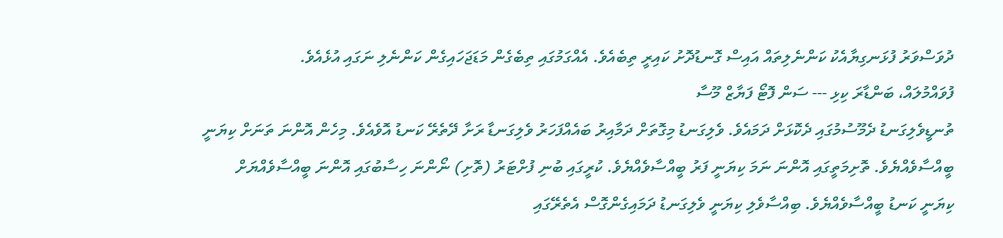ދުވަސްވަރު ފުޅަނގިޔާއެކު ކަންނެލިތައް އައިސް ގޮނޑުދޮށު ކައިރީ ތިބެއެވެ. އެއްގަމުގައި ތިބެގެން މަޑަޖަހައިގެން ކަންނެލި ނަގައި އުޅެއެވެ.
ފުވައްމުލައް، ބަންޑާރަ ކިޅި --- ސަން ފޮޓޯ ފަޔާޒް މޫސާ
ތުނޑީވެލިގަނޑު ދެމޫސުމުގައި ދެކޮޅަށް ދަމައެވެ. ވެލިގަނޑު މިގޮތަށް ދަމާއިރު ބައެއްފަހަރު ވެލިގަނޑާ ރަށާ ދޭތެރޭ ކަނޑު އޮވެއެވެ. މިހެން އޮންނަ ތަނަށް ކިޔަނީ ބީއްސާވެއްޔެވެ. ތޮށިމަތީގައި އޮންނަ ނަމަ ކިޔަނީ ފަރު ބީއްސާވެއްޔެވެ. ކުރީގައި ބުނި ފުށްޓަރު (ތޮށި) ނޯންނަ ހިސާބުގައި އޮންނަ ބީއްސާވެއްޔަށް ކިޔަނީ ކަނޑު ބީއްސާވެއްޔެވެ. ބިއްސާވެލި ކިޔަނީ ވެލިގަނޑު ދަމައިގެންގޮސް އެތެރޭގައި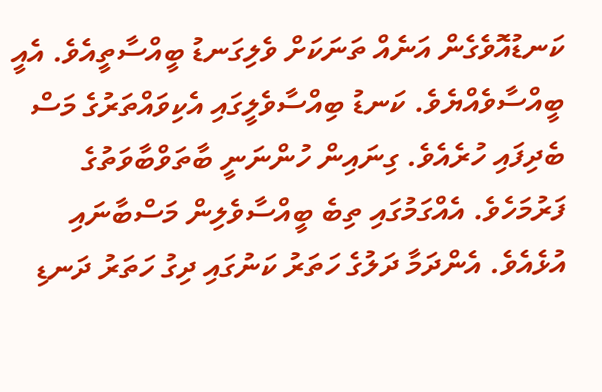ކަނޑުއޮވެގެން އަނެއް ތަނަކަށް ވެލިގަނޑު ބީއްސާތީއެވެ. އެއީ ބީއްސާވެއްޔެވެ. ކަނޑު ބިއްސާވެލީގައި އެކިވައްތަރުގެ މަސް ބެދިފައި ހުރެއެވެ. ގިނައިން ހުންނަނީ ބާތަވްބާވަތުގެ ފަރުމަހެވެ. އެއްގަމުގައި ތިބެ ބީއްސާވެލިން މަސްބާނައި އުޅެއެވެ. އެންދަމާ ދަލުގެ ހަތަރު ކަނުގައި ދިގު ހަތަރު ދަނޑި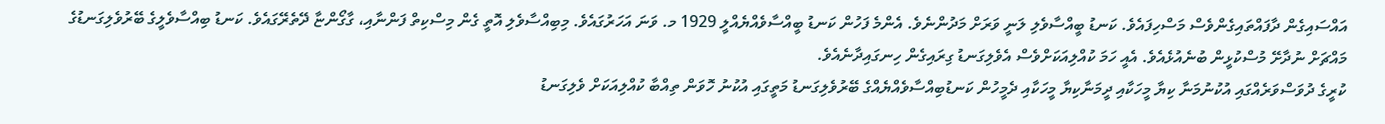އައްސައިގެން ދާފައްތައިގެންވެސް މަސްހިފައެވެ. ކަނޑު ބީއްސާވެލި ލަނީ ވަރަށް މަދުންނެވެ. އެންމެ ފަހުން ކަނޑު ބީއްސާވެއްޔެއްލީ 1929 މ. ވަނަ އަހަރުގައެވެ. މިބިއްސާވެލި އޮތީ ގެން މިސްކިތް ފަންނާއި، ގާގޯންޏާ ދޭތެރޭގައެވެ. ކަނޑު ބިއްސާވެލީގެ ބޭރުވެލިގަނޑުގެ މައްޗަށް ނުދާށޭ މުސްކުޅީން ބުނެއުޅެއެވެ. އެއީ ހަމަ ކުއްލިއަކަށްވެސް އެވެލިގަނޑު ގިރައިގެން ހިނގައިދާނެއެވެ.
ކުރީގެ ދުވަސްވަރެއްގައި އުކުނުމަނާ ކިޔާ މީހަކާއި ދީމަނާކިޔާ މީހަކާއި ދެމީހުން ކަނޑުބިއްސާވެއްޔެއްގެ ބޭރުވެލިގަނޑު މަތީގައި އުކުނު ހޮވަން ތިއްބާ ކުއްލިއަކަށް ވެލިގަނޑު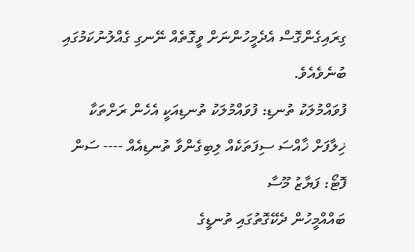ގިރައިގެންގޮސް އެދެމީހުންނަށް ވީގޮތެއް ނޭނގި ގެއްލުނުކަމުގައި ބުނެވެއެވެ.
ފުވައްމުލަކު ތުނޑި: ފުވައްމުލަކު ތުނޑިއަކީ އެހެން ރަށްތަކާ ޚިލާފަށް ޚާއްސަ ސިފަތަކެއް ލިބިގެންވާ ތުނޑިއެއް ---- ސަން ފޮޓޯ: ފަޔާޒު މޫސާ
ބައްއްމީހުން ދެކޭގޮތުގައި ތުނޑީގެ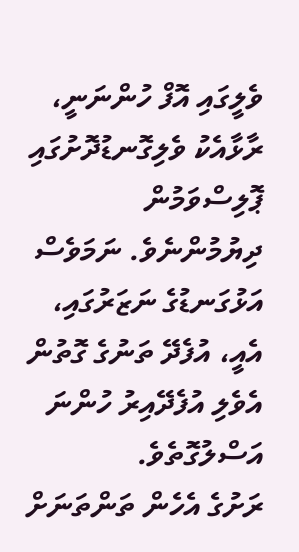ވެލީގައި އޮފް ހުންނަނީ، ރާޅާއެކު ވެލިގޮނޑުދޮށުގައި ޕޮލިސްވަމުން ދިޔުމުންނެވެ. ނަމަވެސް އަޅުގަނޑުގެ ނަޒަރުގައި، އެއީ، އުފެދޭ ތަނުގެ ގޮތުން އެވެލި އުފެދޭއިރު ހުންނަ އަސްލުގޮތެވެ.
ރަށުގެ އެހެން ތަންތަނަށް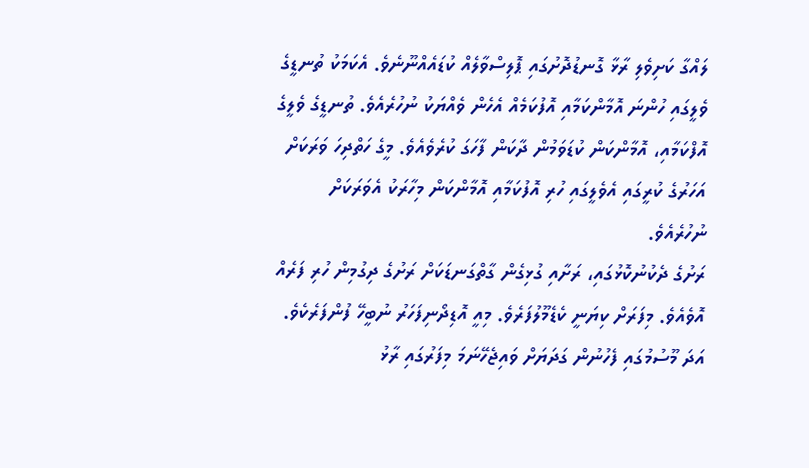ލައްގާ ކަށިވެލި ރާޅާ ގޮނޑުދޮށުގައި ޕޮލިސްވާލެއް ކުޑައެއްނޫނެވެ. އެކަމަކު ތުނޑީގެ ވެލީގައި ހުންނަ އޮމާންކަމާއި އޮފުކަމެއް އެހެން ވެއްޔަކު ނުހުރެއެވެ. ތުނޑީގެ ވެލީގެ އޮފްކަމާއި، އޮމާންކަން ކުޑަވަމުން ދާކަން ފާހަގަ ކުރެވެއެވެ. މީގެ ހަތްދިހަ ވަރަކަށް އަހަރުގެ ކުރީގައި އެވެލީގައި ހުރި އޮފުކަމާއި އޮމާންކަން މިހާރަކު އެވަރަކަށް ނުހުރެއެވެ.
ރަށުގެ ދެކުނުކޮޅުގައި، ރަށާއި ގުޅިގެން ގާތްގަނޑަކަށް ރަށުގެ ދިގުމިން ހުރި ފަރެއް އޮވެއެވެ. މިފަރަށް ކިޔަނީ ކެޑެމޫލުފަރެވެ. މިއީ އޮޑިދޯނިފަހަރު ނުބީހޭ ފުންފަރެކެވެ.
އަދަ މޫސުމުގައި ފެހުނުން ގަދަޔަށް ވައިޖެހޭނަމަ މިފަރުގައި ރާޅު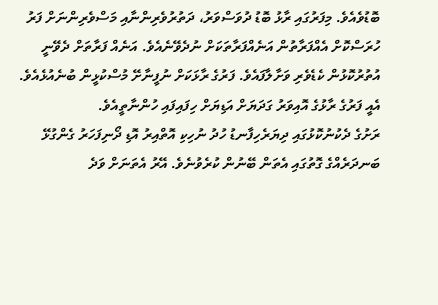ބޮޑުވެއެވެ. މިފަރުގައި ރާޅު ބޮޑު ދުވަސްވަރު، ދަތުރުވެރިންނާއި މަސްވެރިންނަށް ފަރު ހުރަސްކޮށް އެއްފަރާތުން އަނެއްފަރާތަކަށް ނުދެވޭނެއެވެ. އަނެއް ފަރާތަށް ދެވޭނީ އުތުރުކޮޅުން ކެޑެވެރި ވަށާލާފައެވެ. ފަރުގެ ރާޅަކަށް ނުފީނާށޭ މުސްކުޅީން ބުނެއުޅެއެވެ. އެއީ ފަރުގެ ރާޅުގެ އޮއިވަރު ގަދަޔަށް އަޑިޔަށް ހިފައިފައި ހުންނާތީއެވެ.
ރަށުގެ ދެކުނުކޮޅުގައި ދިޔަރެހިފާނޑު ހުދު ނުހިކި އޮތްއިރު އޮޑި ދޯނިފަހަރު ގެންގުޅޭ ބަނދަރެއްގެ ގޮތުގައި އެތަން ބޭނުން ކުރެވުނެވެ. އޭރު އެތަނަށް ވަދެ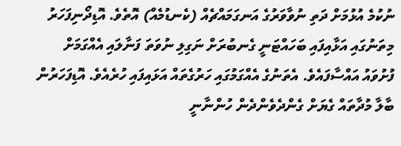ނުކުމެ އުޅުމަށް ދަތި ނުވާވަރުގެ އަނގަމައްޗެއް (ކެނޑުމެއް) އޮތެވެ. އޮޑިދޯނިފަހަރު މިތަނުގައި އަޅާއިފައި ބަހައްޓަނީ ގެނބުރަށް ނަގިލި ނުވަތަ ފަނާލައި އެއްގަމަށް ފުށުވައު އައްސާފައެވެ. އެތަނުގެ އެއްގަމުގައި ހަރުގެތައް އަޅައިފައި ހުރެއެވެ. އޮޑިފަހަރުން ބާލާ މުދާތައް ގެޔަށް ގެންދެވެންދެން ހުންނާނީ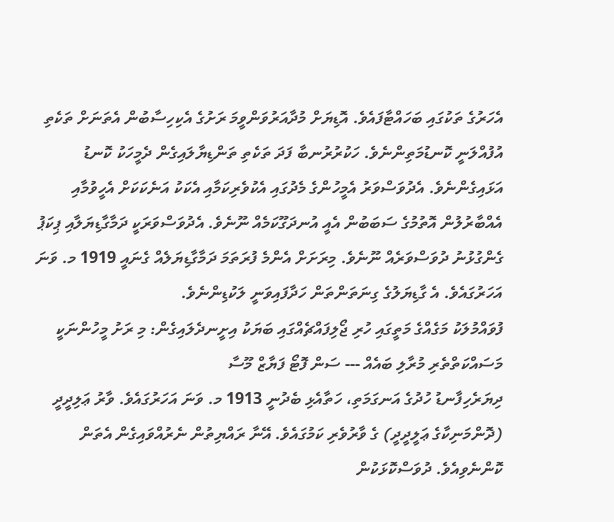އެހަރުގެ ތަކުގައި ބަހައްޓާފައެވެ. އޮޑިޔަށް މުދާއަރުވަންވީމަ ރަށުގެ އެކިހިސާބުން އެތަނަށް ތަކެތި އުފުއްލަނީ ކޮނޑުމަތިންނެވެ. ހަކުރުރުނބާ ފަދަ ތަކެތި ތަންޑިޔާލައިގެން ދެމީހަކު ކޮނޑު އަޅައިގެންނެވެ. އެދުވަސްވަރު އެމީހުންގެ މެދުގައި އެކުވެރިކަމާއި އެކަކު އަނެކަކަށް އެހީވުމާއި އެއްބާރުލުން އޮތުމުގެ ސަބަބުން އެއީ އުނދަގޫކަމެއް ނޫނެވެ. އެދުވަސްވަރަކީ ދަމާގާޑިޔަލާއި ޕިކަޕު ގެންގުޅުނު ދުވަސްވަރެއް ނޫނެވެ. މިރަށަށް އެންމެ ފުރަތަމަ ދަމާގާޑިޔަލެއް ގެނައީ 1919 މ. ވަނަ އަހަރުގައެވެ. އެ ގާޑިޔަލުގެ ގިނަތަންތަން ހަދާފައިވަނީ ލަކުޑިންނެވެ.
ފުވައްމުލަކު މަގެއްގެ މަތީގައި ހުރި ޖޯލިފައްޗެއްގައި ބަޔަކު އިށީނދެލައިގެން: މި ރަށު މީހުންނަކީ މަސައްކަތްތެރި މުރާލި ބައެއް --- ސަން ފޮޓޯ ފަޔާޒް މޫސާ
ދިޔަރެހިފާނޑު ހުދުގެ އަނގަމަތި، ހަތާއެޅި ބެދުނީ 1913 މ. ވަނަ އަހަރުގައެވެ. ވާރު ޢަލިދީދީ (ދޮންމަނިކާގެ ޢަލީދީދީ) ގެ ވާރުވެރި ކަމުގައެވެ. އޭނާ ރައްޔިތުން ނެރުއްވައިގެން އެތަން ކޮންނެވިއެވެ. ދުވަސްކޮޅަކުން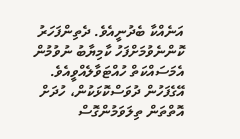އަނެއްކާ ބެދުނީއެވެ. ދެތިންފަހަރު ކޮންނެވުމަށްފަހު ކާމިޔާބު ނުވުމުން އެމަސައްކަތް ހުއްޓަވާލެއްވީއެވެ. އޭގެފަހުން ދުވަސްކޮޅަކުން، ހުދަށް އޮތްތަން ތިލަވަމުންގޮސް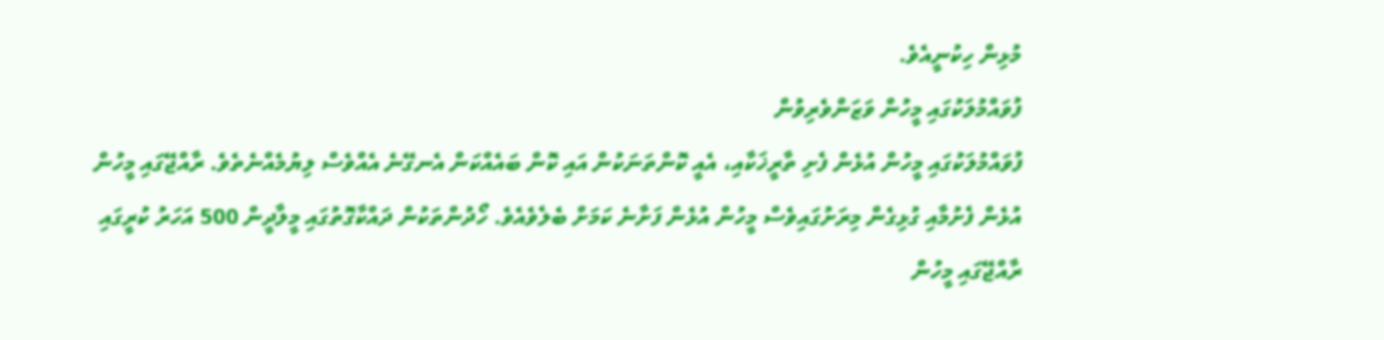މުޅިން ހިކުނީއެވެ.
ފުވައްމުލަކުގައި މީހުން ވަޒަންވެރިވުން
ފުވައްމުލަކުގައި މީހުން އުޅެން ފެށި ތާރީޚަކާއި، އެއީ ކޮންތަނަކުން އައި ކޮން ބައެއްކަން އެނގޭނެ އެއްވެސް ލިޔުމެއްނެތެވެ. ރާއްޖޭގައި މީހުން އުޅެން ފެށުމާއި ގުޅިގެން މިރަށުގައިވެސް މީހުން އުޅެން ފަށާނެ ކަމަށް ބެލެވެއެވެ. ހޯދުންތަކުން ދައްކާގޮތުގައި މީލާދީން 500 އަހަރު ކުރީގައި ރާއްޖޭގައި މީހުން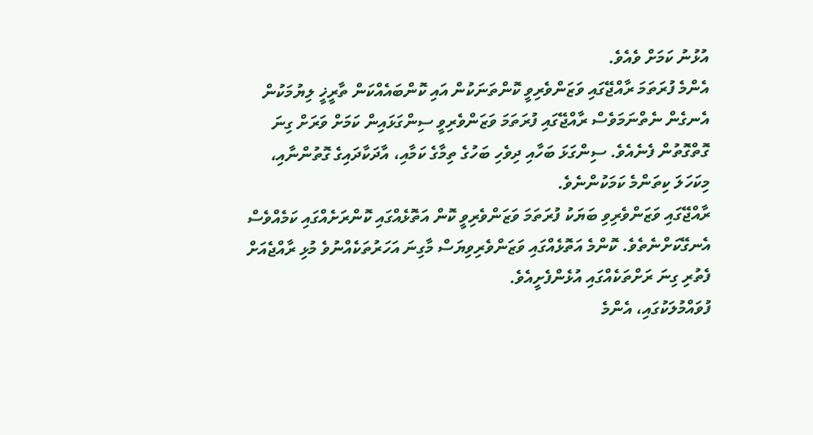އުޅުނު ކަމަށް ވެއެވެ.
އެންމެ ފުރަތަމަ ރާއްޖޭގައި ވަޒަންވެރިވީ ކޮންތަނަކުން އައި ކޮންބައެއްކަން ތާރީޚީ ލިޔުމަކުން އެނގެން ނެތްނަމަވެސް ރާއްޖޭގައި ފުރަތަމަ ވަޒަންވެރިވީ ސިންގަޅައިން ކަމަށް ވަރަށް ގިނަ ގޮތްގޮތުން ފެނެއެވެ. ސިންގަޅަ ބަހާއި ދިވެހި ބަހުގެ ތިމާގެ ކަމާއި، އާދަކާދައިގެ ގޮތުންނާއި، މިކަހަލަ ކިތަންމެ ކަމަކުންނެވެ.
ރާއްޖޭގައި ވަޒަންވެރިވި ބަޔަކު ފުރަތަމަ ވަޒަންވެރިވީ ކޮން އަތޮޅެއްގައި ކޮންރަށެއްގައި ކަމެއްވެސް އެނގޭކަށްނެތެވެ. ކޮންމެ އަތޮޅެއްގައި ވަޒަންވެރިވިޔަސް މާގިނަ އަހަރުތަކެއްނުވެ މުޅި ރާއްޖެއަށް ފެތުރި ގިނަ ރަށްތަކެއްގައި އުޅެންފެށީއެވެ.
ފުވައްމުލަކުގައި، އެންމެ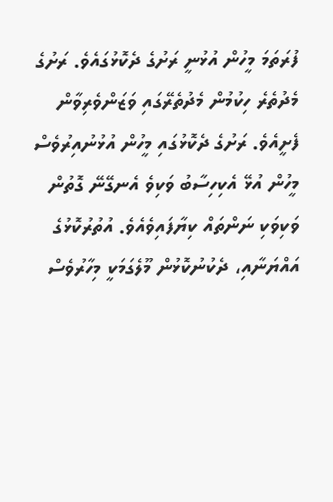ފުރަތަމަ މީހުން އުޅުނީ ރަށުގެ ދެކޮޅުގައެވެ. ރަށުގެ މެދުތެރެ ހިކުމުން މެދުތެރޭގައި ވަޒަންވެރިވާން ފެށީއެވެ. ރަށުގެ ދެކޮޅުގައި މީހުން އުޅުނުއިރުވެސް މީހުން އުޅޭ އެކިހިސާބު ވަކިވެ އެނގޭނޭ ގޮތުން ވަކިވަކި ނަންތައް ކިޔާފައިވެއެވެ. އުތުރުކޮޅުގެ އައްޔަނާއި، ދެކުނުކޮޅުން މޫލެގަމަކީ މިހާރުވެސް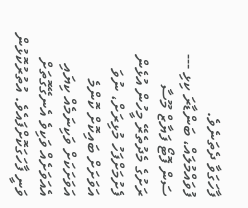ފާހަގަވާ ދެތަނެވެ.
ފުވައްމުލައް، ބަންޑާރަ ކިޅި --- ސަން ފޮޓޯ ފަޔާޒް މޫސާ
ރަށުގެ މެދުތެރޭ މީހުން އުޅެން ފެށުމަށްފަހު މުޅިރަށް، ނުވަ އަވަށަށް ބައިކޮށް ކޮންމެ އަވަށަކަށް ވަކިނަމެއް ކިޔައި އެއަވަށެއް ވަކިވެ އެނގޭގޮތަށް ވަނީ ފާހަގަކޮށްފައެވެ. އުތުރުކޮޅުން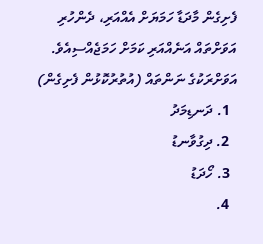ފެށިގެން މާދަޑާ ހަމަޔަށް އެއްއަރި، ދެންހުރި އަވަށްތައް އަނެއްއަރި ކަމަށް ހަމަޖެއްސިއެވެ.
އަވަށްރަކުގެ ނަންތައް (އުތުރުކޮޅުން ފެށިގެން)
  1. ދަނޑިމަދު
  2. ދިގުވާނޑު
  3. ހޯދަޑު
  4.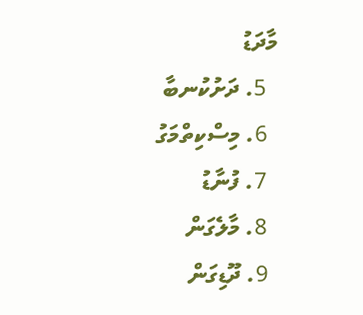މާދަޑު
  5. ދަށުކުނބާ
  6. މިސްކިތްމަގު
  7. ފުނާޑު
  8. މާލެގަން
  9. ދޫޑިގަން